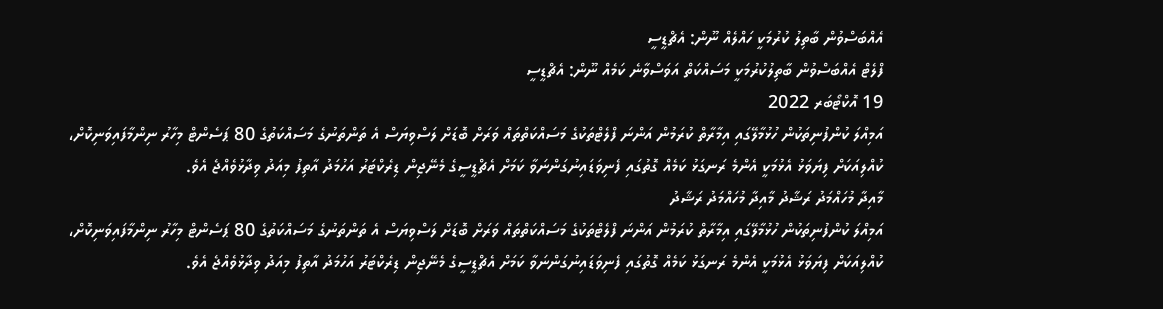އެއްބަސްވުން ބާތިލު ކުރުމަކީ ހައްލެއް ނޫން: އެޗްޑީސީ
ފްލެޓް އެއްބަސްވުން ބާތިލުކުރުމަކީ މަސައްކަތް އަވަސްވާނެ ކަމެއް ނޫން: އެޗްޑީސީ
19 އޮކްޓޯބަރ 2022
އަމިއްލަ ކުންފުނިތަކުން ހުޅުމާލޭގައި އިމާރާތް ކުރަމުން އަންނަ ފްލެޓްތަކުގެ މަސައްކަތްތައް ވަރަށް ބޮޑަށް ލަސްވިޔަސް އެ ތަންތަނުގެ މަސައްކަތުގެ 80 ޕަސެންޓް މިހާރު ނިންމާފައިވަނިކޮށް، ކުއްލިއަކަށް ފިޔަވަޅު އެޅުމަކީ އެންމެ ރަނގަޅު ކަމެއް ގޮތުގައި ފެނިވަޑައިނުގަންނަވާ ކަމަށް އެޗްޑީސީގެ މެނޭޖިން ޑިރެކްޓަރު އަހުމަދު އާތިފު މިއަދު ވިދާޅުވެއްޖެ އެވެ.
މާއިދާ މުހައްމަދު ރަޝާދު މާއިދާ މުހައްމަދު ރަޝާދު
އަމިއްލަ ކުންފުނިތަކުން ހުޅުމާލޭގައި އިމާރާތް ކުރަމުން އަންނަ ފްލެޓްތަކުގެ މަސައްކަތްތައް ވަރަށް ބޮޑަށް ލަސްވިޔަސް އެ ތަންތަނުގެ މަސައްކަތުގެ 80 ޕަސެންޓް މިހާރު ނިންމާފައިވަނިކޮށް، ކުއްލިއަކަށް ފިޔަވަޅު އެޅުމަކީ އެންމެ ރަނގަޅު ކަމެއް ގޮތުގައި ފެނިވަޑައިނުގަންނަވާ ކަމަށް އެޗްޑީސީގެ މެނޭޖިން ޑިރެކްޓަރު އަހުމަދު އާތިފު މިއަދު ވިދާޅުވެއްޖެ އެވެ.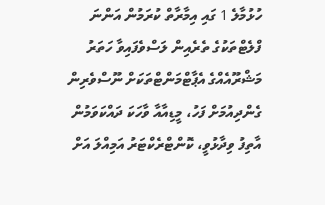ހުޅުމާލެ 1 ގައި އިމާރާތް ކުރަމުން އަންނަ ފްލެޓްތަކުގެ ތެރެއިން ލަސްވެފައިވާ ހަތަރު މަޝްރޫއެއްގެ އެޕާޓްމަންޓްތަކަށް ނޫސްވެރިން ގެންދިއުމަށް ފަހު، މީޑިއާއާ ވާހަކަ ދައްކަވަމުން އާތިފު ވިދާޅުވީ، ކޮންޓްރެކްޓަރު އަމިއްލަ އަށް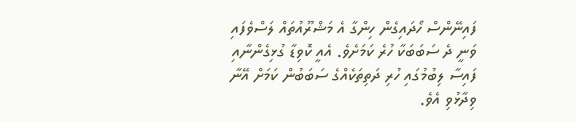ފައިނޭންސް ހޯދައިގެން ހިންގާ އެ މަޝްރޫއުތައް ލަސްވެފައި ވަނީ ދެ ސަބަބަކާ ހުރެ ކަމަށެވެ. އެއީ ކޮވިޑާ ގުޅިގެންނާއި ފައިސާ ލިބުމުގައި ހުރި ދަތިތަކެއްގެ ސަބަބުން ކަމަށް އޭނާ ވިދާޅުވި އެވެ.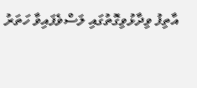އާތިފު ވިދާޅުވިގޮތުގައި ލަސްވެފައިވާ ހަތަރު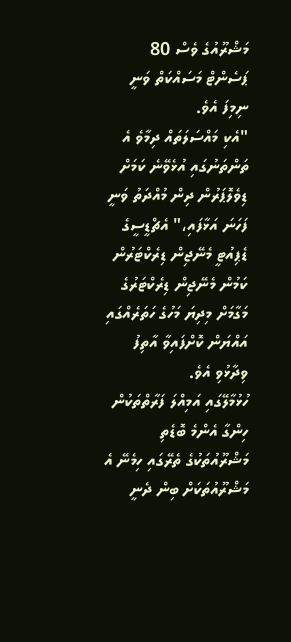މަޝްރޫއުގެ ވެސް 80 ޕަސެންޓް މަސައްކަތް ވަނީ ނިމިފަ އެވެ.
"އެކި މައްސަލަތައް ދިމާވެ އެ ތަންތަނުގައި އުޅެވޭނެ ކަމަށް ޑިވެލޮޕަރުން ދިން މުއްދަތު ވަނީ ފަހަނަ އަޅާފައި،" އެޗްޑީސީގެ ޑެޕިއުޓީ މެނޭޖިން ޑިރެކްޓަރުން ކަމުން މެނޭޖިން ޑިރެކްޓަރުގެ މަގާމަށް މިދިޔަ މަހުގެ ހަތަރެއްގައި އައްޔަން ކޮށްފައިވާ އާތިފު ވިދާޅުވި އެވެ.
ހުޅުމާލޭގައި އަމިއްލަ ފަރާތްތަކުން ހިންގާ އެންމެ ބޮޑެތި މަޝްރޫއުތަކުގެ ތެރޭގައި ހިމެނޭ އެ މަޝްރޫއުތަކަށް ބިން ދެނީ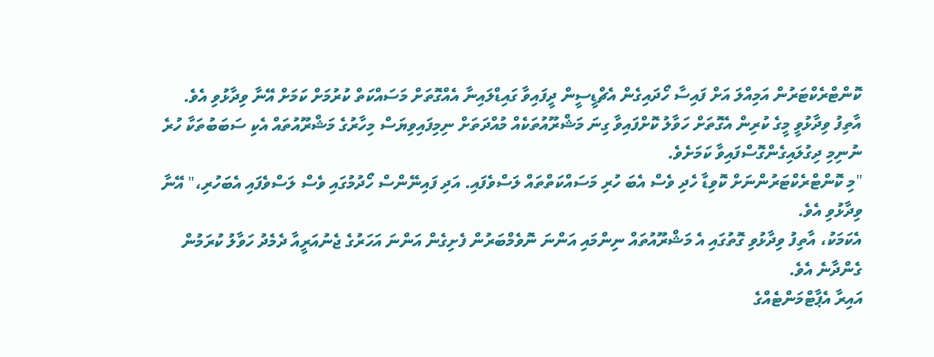ކޮންޓްރެކްޓަރުން އަމިއްލަ އަށް ފައިސާ ހޯދައިގެން އެޗްޑީސީން ދީފައިވާ ގައިޑްލައިނާ އެއްގޮތަށް މަސައްކަތް ކުރުމަށް ކަމަށް އޭނާ ވިދާޅުވި އެވެ.
އާތިފު ވިދާޅުވީ މީގެ ކުރިން އެގޮތަށް ހަވާލު ކޮށްފައިވާ ގިނަ މަޝްރޫއުތަކެއް މުއްދަތަށް ނިމިފައިވިޔަސް މިހާރުގެ މަޝްރޫއުތައް އެކި ސަބަބުތަކާ ހުރެ ނުނިމި ދިގުލައިގެންގޮސްފައިވާ ކަމަށެވެ.
"މި ކޮންޓްރެކްޓަރުންނަށް ކޮވިޑާ ހެދި ވެސް އެބަ ހުރި މަސައްކަތްތައް ލަސްވެފައި. އަދި ފައިނޭންސް ހޯދުމުގައި ވެސް ލަސްވެފައި އެބަހުރި،" އޭނާ ވިދާޅުވި އެވެ.
އެކަމަކު، އާތިފު ވިދާޅުވި ގޮތުގައި އެ މަޝްރޫއުތައް ނިންމައި އަންނަ ނޮވެމްބަރުން ފެށިގެން އަންނަ އަހަރުގެ ޖެނުއަރީއާ ދެމެދު ހަވާލު ކުރަމުން ގެންދާނެ އެވެ.
އައިރާ އެޕާޓްމަންޓެއްގެ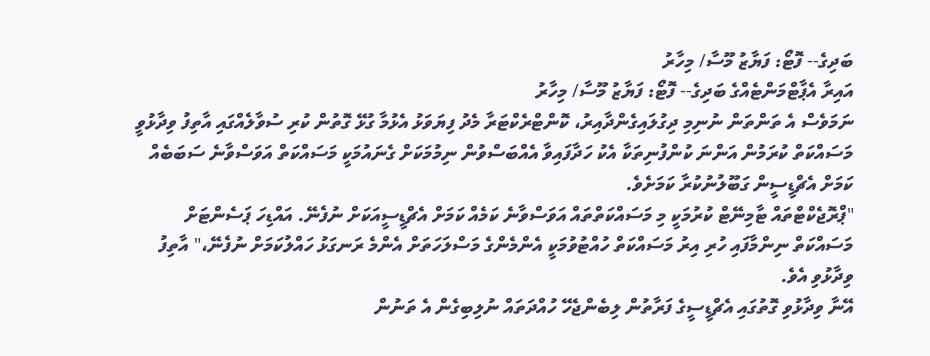ބަދިގެ-- ފޮޓޯ: ފަޔާޒު މޫސާ/ މިހާރު
އައިރާ އެޕާޓްމަންޓެއްގެ ބަދިގެ-- ފޮޓޯ: ފަޔާޒު މޫސާ/ މިހާރު
ނަމަވެސް އެ ތަންތަން ނުނިމި ދިގުލައިގެންދާއިރު، ކޮންޓްރެކްޓަރާ މެދު ފިޔަވަޅު އެޅުމާ ގުޅޭ ގޮތުން ކުރި ސުވާލެއްގައި އާތިފު ވިދާޅުވީ މަސައްކަތް ކުރަމުން އަންނަ ކުންފުނިތަކާ އެކު ހަދާފައިވާ އެއްބަސްވުން ނިމުމަކަށް ގެނައުމަކީ މަސައްކަތް އަވަސްވާނެ ސަބަބެއް ކަމަށް އެޗްޑީސީން ގަބޫލުނުކުރާ ކަމަށެވެ.
"ޕްރޮޖެކްޓްތައް ޓާމިނޭޓް ކުރުމަކީ މި މަސައްކަތްތައް އަވަސްވާނެ ކަމެއް ކަމަށް އެޗްޑީސީއަކަށް ނުފެނޭ. އައްޑިހަ ޕަސެންޓަށް މަސައްކަތް ނިންމާފައި ހުރި އިރު މަސައްކަތް ހުއްޓުވުމަކީ އެންމެންގެ މަސްލަހަތަށް އެންމެ ރަނގަޅު ހައްލުކަމަށް ނުފެނޭ،" އާތިފު ވިދާޅުވި އެވެ.
އޭނާ ވިދާޅުވި ގޮތުގައި އެޗްޑީސީގެ ފަރާތުން ލިބެންޖެހޭ ހުއްދަތައް ނުލިބިގެން އެ ތަނުން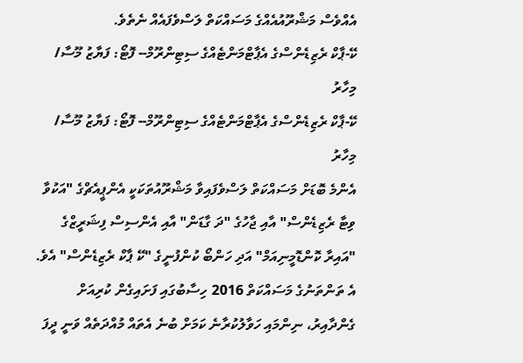އެއްވެސް މަޝްރޫއުއެއްގެ މަސައްކަތް ލަސްވެފައެއް ނެތެވެ.
ކޭ-ޕާކް ރެޒިޑެންސްގެ އެޕާޓްމަންޓެއްގެ ސިޓިންރޫމް-- ފޮޓޯ: ފަޔާޒު މޫސާ/ މިހާރު
ކޭ-ޕާކް ރެޒިޑެންސްގެ އެޕާޓްމަންޓެއްގެ ސިޓިންރޫމް-- ފޮޓޯ: ފަޔާޒު މޫސާ/ މިހާރު
އެންމެ ބޮޑަށް މަސައްކަތް ލަސްވެފައިވާ މަޝްރޫއުތަކަކީ އެންޕީއެޗްގެ "އަކުވާ ވިޓާ ރެޒިޑެންސް" އާއި ޖާހުގެ "ދަ ގާޑަން" އާއި އެންސިސް ފިޝަރީޒްގެ "އައިރާ ކޮންޑޮމީނިއަމް" އަދި ހަންބޯ ކުންފުނީގެ "ކޭ ޕާކް ރެޒިޑެންސް" އެވެ. އެ ތަންތަނުގެ މަސައްކަތް 2016 ހިސާބުގައި ފަށައިގެން ކުރިއަށް ގެންދާއިރު، ނިންމައި ހަވާލުކުރާނެ ކަމަށް ބުނެ އެތައް މުއްދަތެއް ވަނީ ދީފަ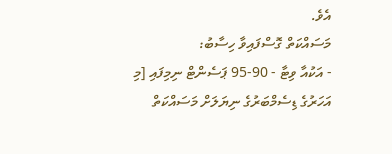އެވެ.
މަސައްކަތް ގޮސްފައިވާ ހިސާބު:
- އަކުއާ ވިޓާ - 90-95 ޕަސެންޓް ނިމިފައި [މި އަހަރުގެ ޑިސެމްބަރުގެ ނިޔަލަށް މަސައްކަތް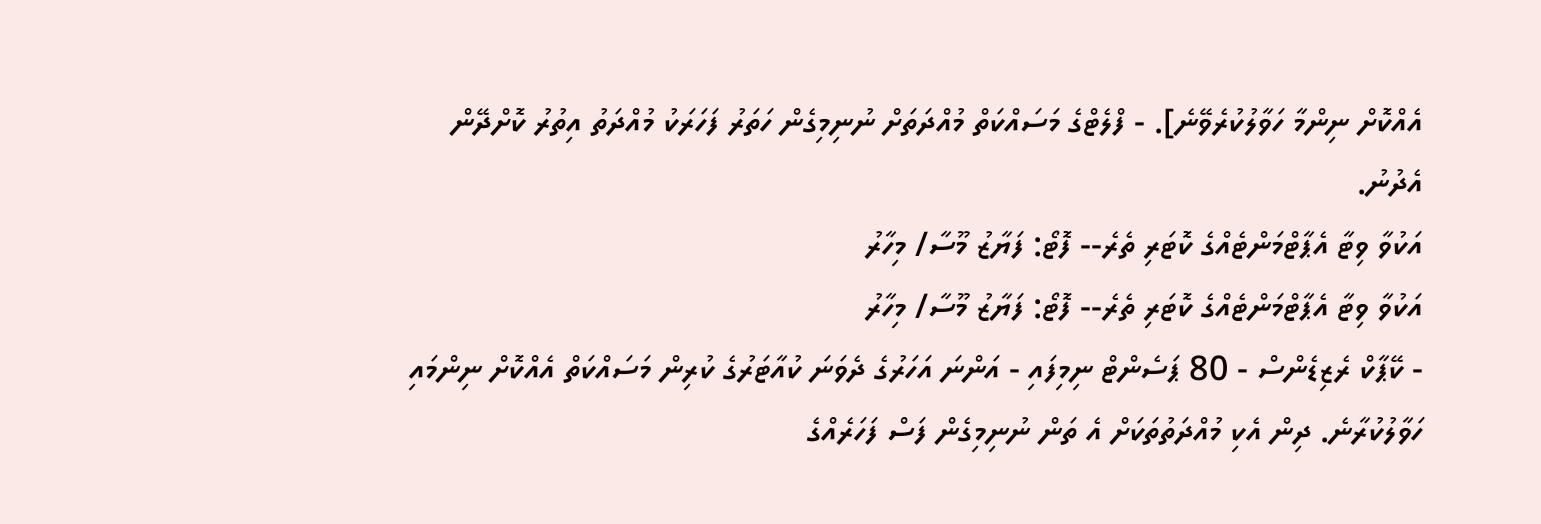އެއްކޮށް ނިންމާ ހަވާލުކުރެވޭނެ]. - ފްލެޓްގެ މަސައްކަތް މުއްދަތަށް ނުނިމިގެން ހަތަރު ފަހަރަކު މުއްދަތު އިތުރު ކޮށްދޭން އެދުނު.
އަކުވާ ވިޓާ އެޕާޓްމަންޓެއްގެ ކޮޓަރި ތެރެ-- ފޮޓޯ: ފަޔާޒު މޫސާ/ މިހާރު
އަކުވާ ވިޓާ އެޕާޓްމަންޓެއްގެ ކޮޓަރި ތެރެ-- ފޮޓޯ: ފަޔާޒު މޫސާ/ މިހާރު
- ކޭޕާކް ރެޒިޑެންސް - 80 ޕަސެންޓް ނިމިފައި - އަންނަ އަހަރުގެ ދެވަނަ ކުއާޓަރުގެ ކުރިން މަސައްކަތް އެއްކޮށް ނިންމައި ހަވާލުކުރާނެ. ދިން އެކި މުއްދަތުތަކަށް އެ ތަން ނުނިމިގެން ފަސް ފަހަރެއްގެ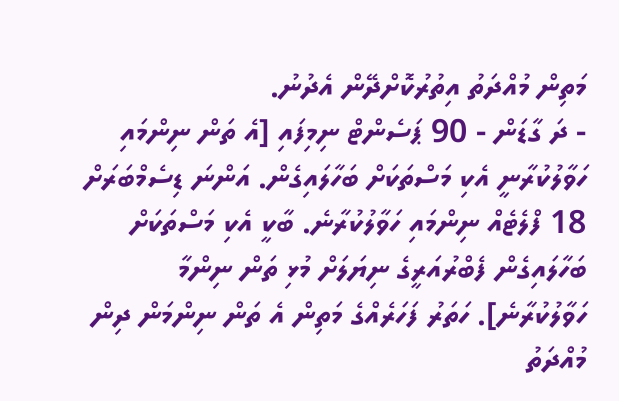މަތިން މުއްދަތު އިތުރުކޮށްދޭން އެދުނު.
- ދަ ގާޑަން - 90 ޕަސެންޓް ނިމިފައި [އެ ތަން ނިންމައި ހަވާލުކުރާނީ އެކި މަސްތަކަށް ބަހާލައިގެން. އަންނަ ޑިސެމްބަރަށް 18 ފްލެޓެއް ނިންމައި ހަވާލުކުރާނެ. ބާކީ އެކި މަސްތަކަށް ބަހާލައިގެން ފެބްރުއަރީގެ ނިޔަލަށް މުޅި ތަން ނިންމާ ހަވާލުކުރާނެ]. ހަތަރު ފަހަރެއްގެ މަތިން އެ ތަން ނިންމަން ދިން މުއްދަތު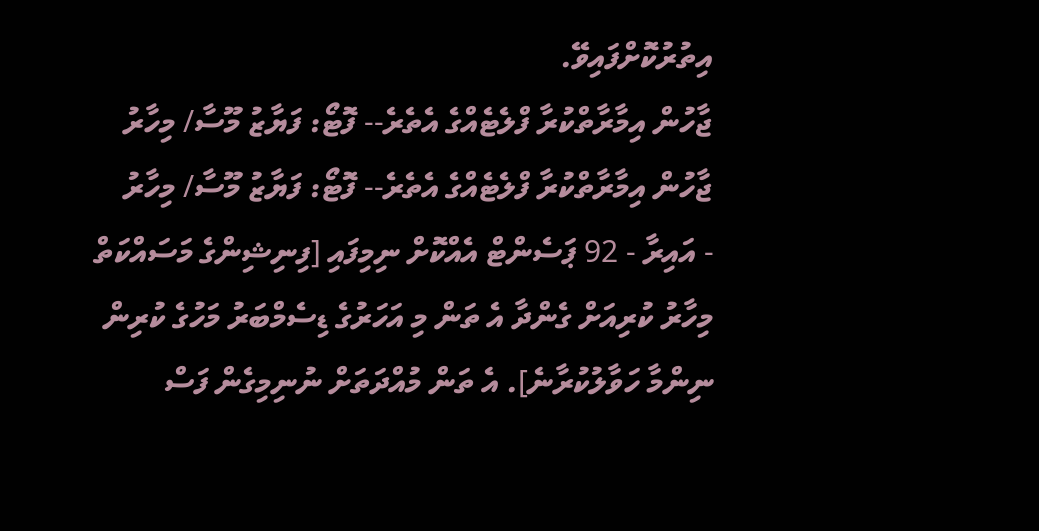އިތުރުކޮށްފައިވޭ.
ޖާހުން އިމާރާތްކުރާ ފްލެޓެއްގެ އެތެރެ-- ފޮޓޯ: ފަޔާޒު މޫސާ/ މިހާރު
ޖާހުން އިމާރާތްކުރާ ފްލެޓެއްގެ އެތެރެ-- ފޮޓޯ: ފަޔާޒު މޫސާ/ މިހާރު
- އައިރާ - 92 ޕަސެންޓް އެއްކޮށް ނިމިފައި [ފިނިޝިންގެ މަސައްކަތް މިހާރު ކުރިއަށް ގެންދާ އެ ތަން މި އަހަރުގެ ޑިސެމްބަރު މަހުގެ ކުރިން ނިންމާ ހަވާލުކުރާނެ]. އެ ތަން މުއްދަތަށް ނުނިމިގެން ފަސް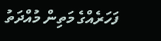ފަހަރެއްގެ މަތިން މުއްދަތު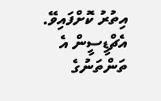އިތުރު ކޮށްފައިވޭ.
އެޗްޑީސީން އެ ތަންތަނުގެ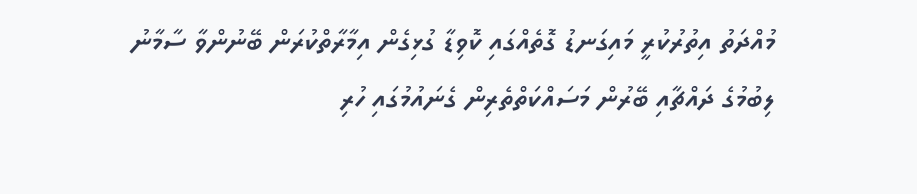މުއްދަތު އިތުރުކުރީ މައިގަނޑު ގޮތެއްގައި ކޮވިޑާ ގުޅިގެން އިމާރާތްކުރަން ބޭނުންވާ ސާމާނު ލިބުމުގެ ދައްޗާއި ބޭރުން މަސައްކަތްތެރިން ގެނައުމުގައި ހުރި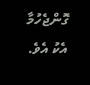ގޮންޖެހުމާ އެކު އެވެ.